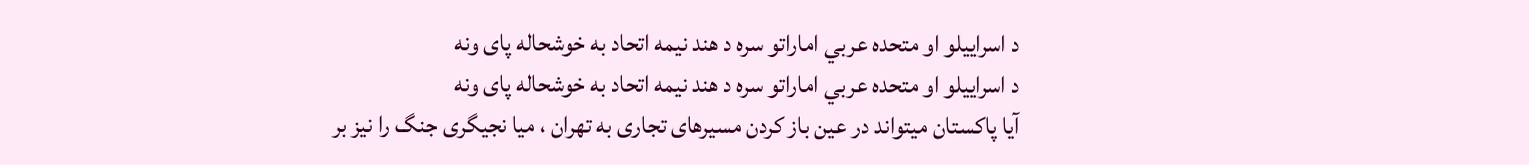د اسراییلو او متحده عربي اماراتو سره د هند نیمه اتحاد به خوشحاله پای ونه
د اسراییلو او متحده عربي اماراتو سره د هند نیمه اتحاد به خوشحاله پای ونه
آیا پاکستان میتواند در عین باز کردن مسیرهای تجاری به تهران ، میا نجیگری جنگ را نیز بر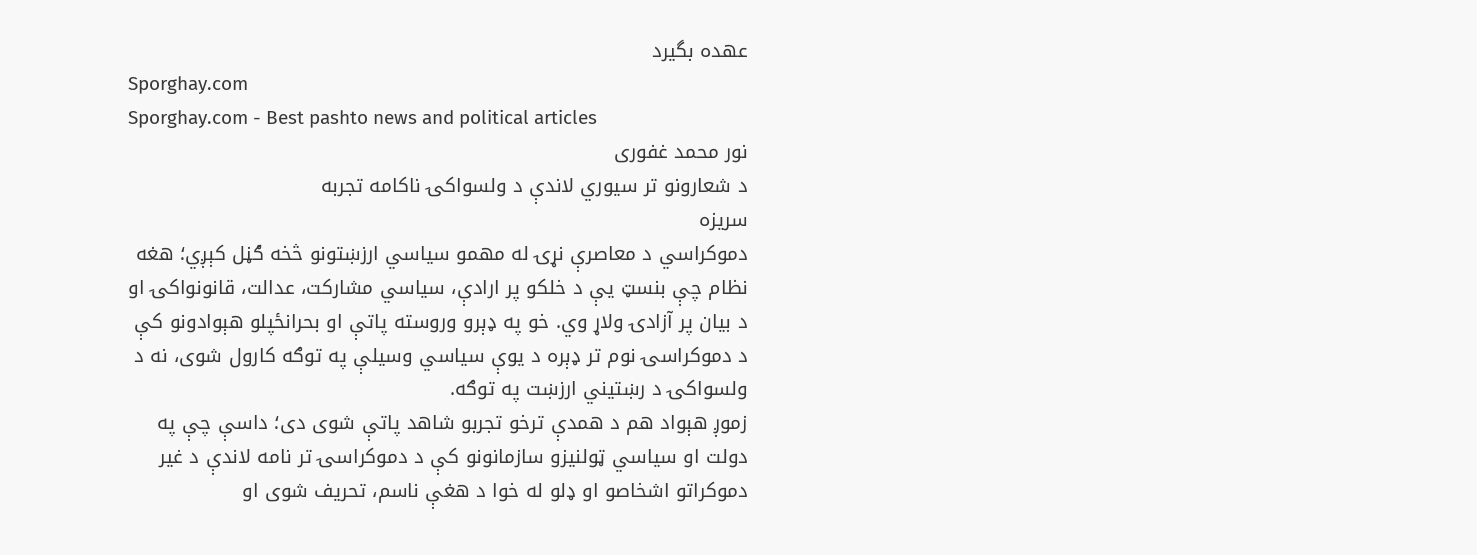عهده بگیرد
Sporghay.com
Sporghay.com - Best pashto news and political articles
نور محمد غفوری
د شعارونو تر سیوري لاندې د ولسواکۍ ناکامه تجربه
سریزه
دموکراسي د معاصرې نړۍ له مهمو سیاسي ارزښتونو څخه ګڼل کېږي؛ هغه نظام چې بنسټ یې د خلکو پر ارادې، سیاسي مشارکت، عدالت، قانونواکۍ او د بیان پر آزادۍ ولاړ وي. خو په ډېرو وروسته پاتې او بحرانځپلو هېوادونو کې د دموکراسۍ نوم تر ډېره د یوې سیاسي وسیلې په توګه کارول شوی، نه د ولسواکۍ د رښتیني ارزښت په توګه.
زموږ هېواد هم د همدې ترخو تجربو شاهد پاتې شوی دی؛ داسې چې په دولت او سیاسي ټولنیزو سازمانونو کې د دموکراسۍ تر نامه لاندې د غیر دموکراتو اشخاصو او ډلو له خوا د هغې ناسم، تحریف شوی او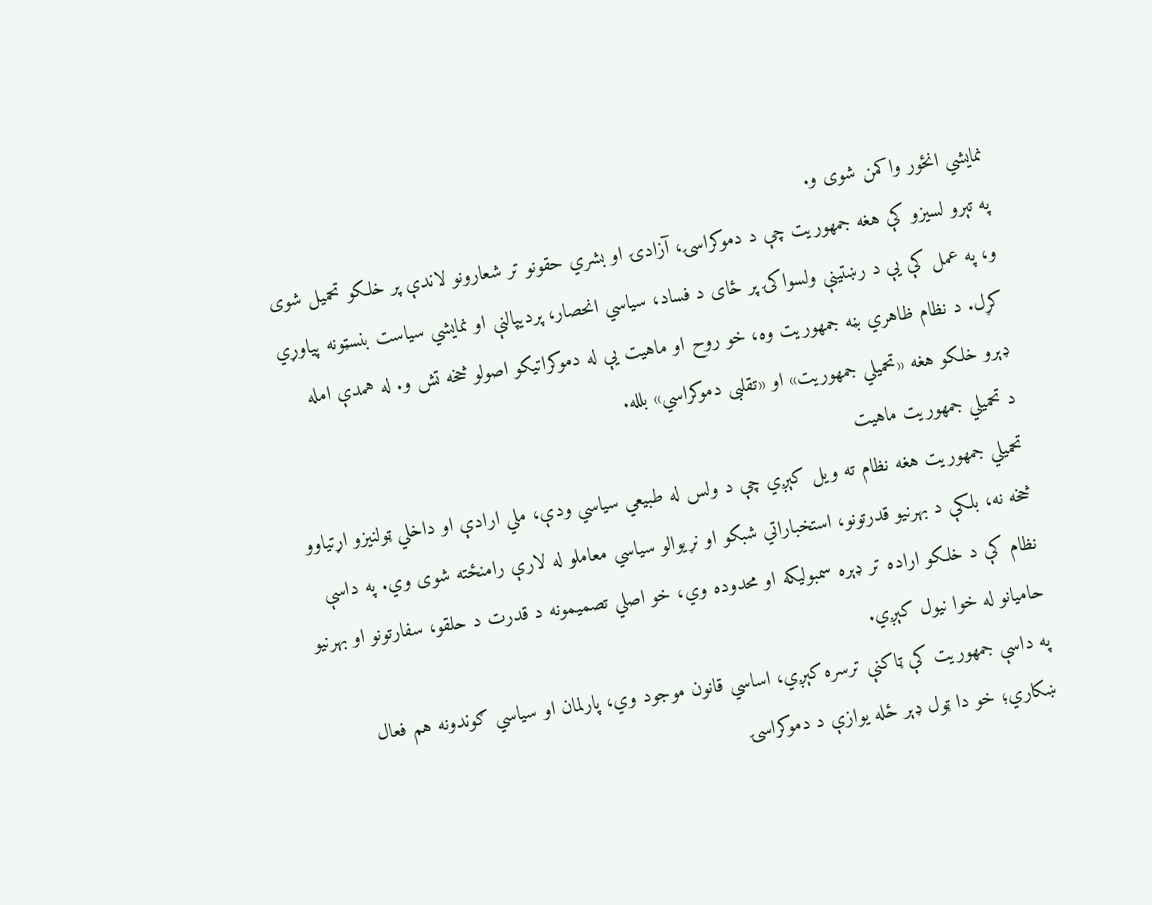نمایشي انځور واکمن شوی و.
په تېرو لسیزو کې هغه جمهوریت چې د دموکراسۍ، آزادۍ او بشري حقونو تر شعارونو لاندې پر خلکو تحمیل شوی و، په عمل کې یې د رښتینې ولسواکۍ پر ځای د فساد، سیاسي انحصار، پرديپالنې او نمایشي سیاست بنسټونه پیاوړي کړل. د نظام ظاهري بڼه جمهوریت وه، خو روح او ماهیت یې له دموکراتیکو اصولو څخه تش و. له همدې امله ډېرو خلکو هغه «تحمیلي جمهوریت» او «تقلبی دموکراسي» بلله.
د تحمیلي جمهوریت ماهیت
تحمیلي جمهوریت هغه نظام ته ویل کېږي چې د ولس له طبیعي سیاسي ودې، ملي ارادې او داخلي ټولنیزو اړتیاوو څخه نه، بلکې د بهرنیو قدرتونو، استخباراتي شبکو او نړیوالو سیاسي معاملو له لارې رامنځته شوی وي. په داسې نظام کې د خلکو اراده تر ډېره سمبولیکه او محدوده وي، خو اصلي تصمیمونه د قدرت د حلقو، سفارتونو او بهرنیو حامیانو له خوا نیول کېږي.
په داسې جمهوریت کې ټاکنې ترسره کېږي، اساسي قانون موجود وي، پارلمان او سیاسي ګوندونه هم فعال ښکاري؛ خو دا ټول ډېر ځله یوازې د دموکراسۍ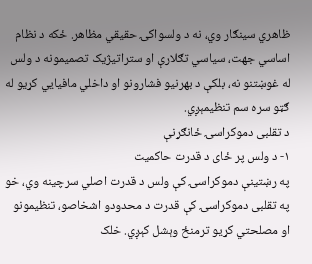ظاهري سینګار وي، نه د ولسواکۍ حقیقي مظاهر. ځکه د نظام اساسي جهت، سیاسي تګلارې او ستراتیژیک تصمیمونه د ولس له غوښتنو نه، بلکې د بهرنیو فشارونو او داخلي مافیایي کړیو له ګټو سره سم تنظیمېږي.
د تقلبی دموکراسۍ ځانګړنې
۱- د ولس پر ځای د قدرت حاکمیت
په رښتینې دموکراسۍ کې ولس د قدرت اصلي سرچینه وي، خو په تقلبی دموکراسۍ کې قدرت د محدودو اشخاصو، تنظیمونو او مصلحتي کړیو ترمنځ وېشل کېږي. خلک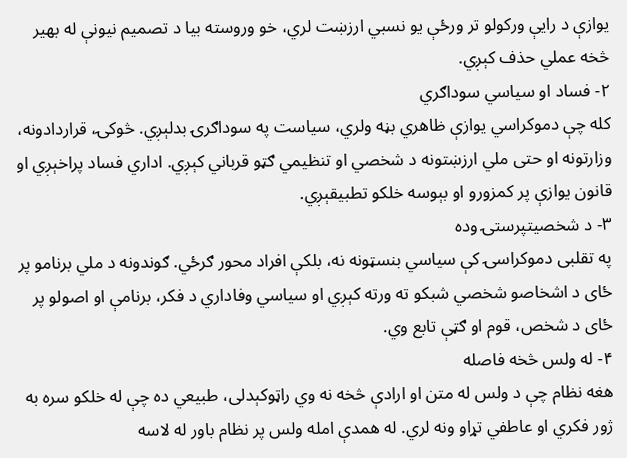یوازې د رایې ورکولو تر ورځې یو نسبي ارزښت لري، خو وروسته بیا د تصمیم نیونې له بهیر څخه عملي حذف کېږي.
۲- فساد او سیاسي سوداګري
کله چې دموکراسي یوازې ظاهري بڼه ولري، سیاست په سوداګرۍ بدلېږي. څوکۍ، قراردادونه، وزارتونه او حتی ملي ارزښتونه د شخصي او تنظیمي ګټو قرباني کېږي. اداري فساد پراخېږي او قانون یوازې پر کمزورو او بېوسه خلکو تطبیقېږي.
۳- د شخصیتپرستۍ وده
په تقلبی دموکراسۍ کې سیاسي بنسټونه نه، بلکې افراد محور ګرځي. ګوندونه د ملي برنامو پر ځای د اشخاصو شخصي شبکو ته ورته کېږي او سیاسي وفاداري د فکر، برنامې او اصولو پر ځای د شخص، قوم او ګټې تابع وي.
۴- له ولس څخه فاصله
هغه نظام چې د ولس له متن او ارادې څخه نه وي راټوکېدلی، طبیعي ده چې له خلکو سره به ژور فکري او عاطفي تړاو ونه لري. له همدې امله ولس پر نظام باور له لاسه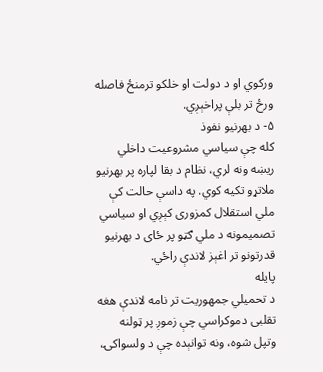ورکوي او د دولت او خلکو ترمنځ فاصله ورځ تر بلې پراخېږي.
۵- د بهرنیو نفوذ
کله چې سیاسي مشروعیت داخلي ریښه ونه لري، نظام د بقا لپاره پر بهرنیو ملاتړو تکیه کوي. په داسې حالت کې ملي استقلال کمزوری کېږي او سیاسي تصمیمونه د ملي ګټو پر ځای د بهرنیو قدرتونو تر اغېز لاندې راځي.
پایله
د تحمیلي جمهوریت تر نامه لاندې هغه تقلبی دموکراسي چې زموږ پر ټولنه وتپل شوه، ونه توانېده چې د ولسواکۍ،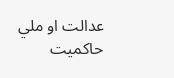عدالت او ملي حاکمیت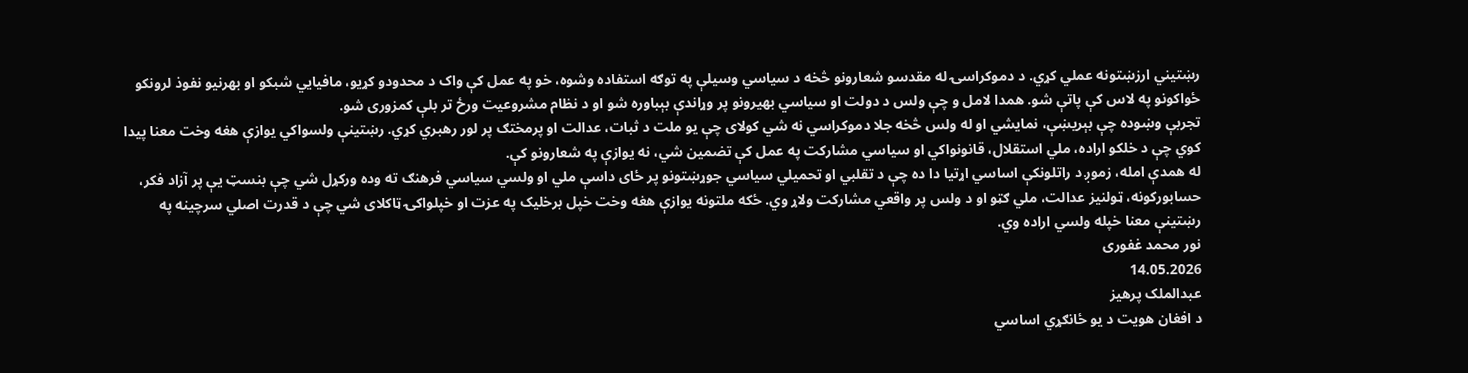رښتیني ارزښتونه عملي کړي. د دموکراسۍ له مقدسو شعارونو څخه د سیاسي وسیلې په توګه استفاده وشوه، خو په عمل کې واک د محدودو کړیو، مافیایي شبکو او بهرنیو نفوذ لرونکو ځواکونو په لاس کې پاتې شو. همدا لامل و چې ولس د دولت او سیاسي بهیرونو پر وړاندې بېباوره شو او د نظام مشروعیت ورځ تر بلې کمزوری شو.
تجربې وښوده چې بېریښې، نمایشي او له ولس څخه جلا دموکراسي نه شي کولای چې یو ملت د ثبات، عدالت او پرمختګ پر لور رهبري کړي. رښتینې ولسواکي یوازې هغه وخت معنا پیدا کوي چې د خلکو اراده، ملي استقلال، قانونواکي او سیاسي مشارکت په عمل کې تضمین شي، نه یوازې په شعارونو کې.
له همدې امله، زموږ د راتلونکې اساسي اړتیا دا ده چې د تقلبي او تحمیلي سیاسي جوړښتونو پر ځای داسې ملي او ولسي سیاسي فرهنګ ته وده ورکړل شي چې بنسټ یې پر آزاد فکر، حسابورکونه، ټولنیز عدالت، ملي ګټو او د ولس پر واقعي مشارکت ولاړ وي. ځکه ملتونه یوازې هغه وخت خپل برخلیک په عزت او خپلواکۍ ټاکلای شي چې د قدرت اصلي سرچینه په رښتینې معنا خپله ولسي اراده وي.
نور محمد غفوری
14.05.2026
عبدالملک پرهیز
د افغان هویت د یو ځانګړي اساسي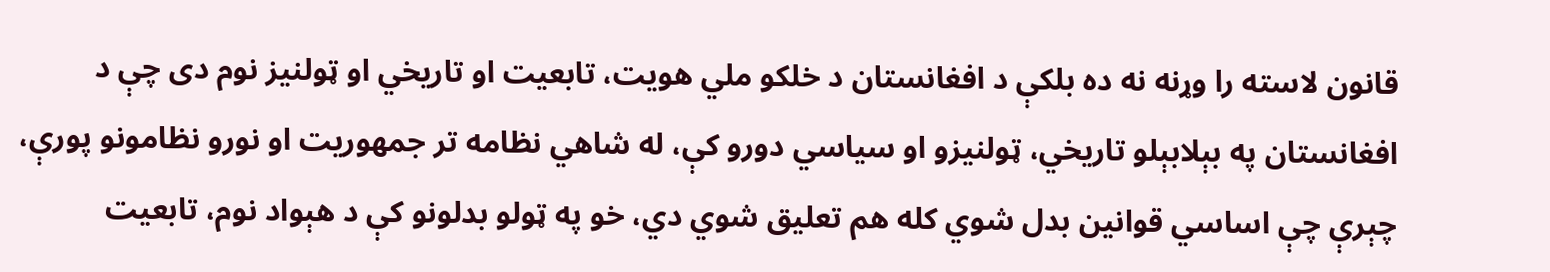قانون لاسته را وړنه نه ده بلکې د افغانستان د خلکو ملي هویت، تابعیت او تاریخي او ټولنیز نوم دی چې د افغانستان په بېلابېلو تاریخي، ټولنیزو او سیاسي دورو کې، له شاهي نظامه تر جمهوریت او نورو نظامونو پورې، چېرې چې اساسي قوانین بدل شوي کله هم تعلیق شوي دي، خو په ټولو بدلونو کې د هېواد نوم، تابعیت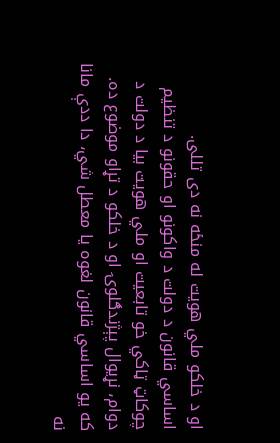او د خلکو ملي هویت له منځه نه دی تللی.
اساسي قانون د دولت د واکونو او حقونو د تنظیم چوکاټ ټاکي خو تابعیت او ملي هویت بیا د دولت د دوام، نړیوال پېژندګلوۍ او د خلکو د تړاو موضوع ده.
که یو اساسي قانون لغوه یا معطل شي، دا ددې مانا نه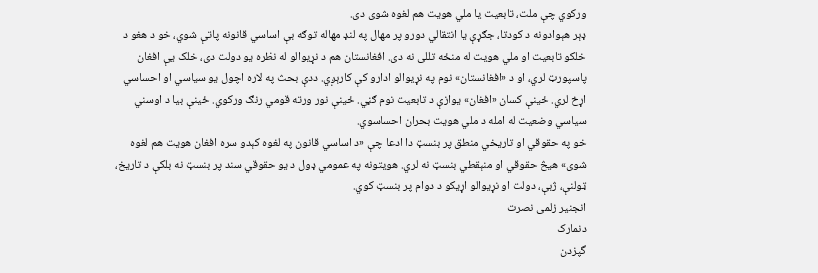ورکوي چې ملت، تابعیت یا ملي هویت هم لغوه شوی دی.
ډېر هېوادونه د کودتا، جګړې یا انتقالي دورو پر مهال په لنډ مهاله توګه بې اساسي قانونه پاتې شوي، خو د هغو د خلکو تابعیت او ملي هویت له منځه تللی نه دی. افغانستان هم د نړیوالو له نظره یو دولت دی، خلک یې افغان پاسپورټ لري، او د «افغانستان» نوم په نړیوالو ادارو کې کارېږي. ددې بحث په لاره اچول یو سیاسي او احساسي اړخ لري. ځینې کسان «افغان» یوازې د تابعیت نوم ګڼي. ځینې نور ورته قومي رنګ ورکوي. ځینې بیا د اوسني سیاسي وضعیت له امله د ملي هویت بحران احساسوي.
خو په حقوقي او تاریخي منطق پر بنسټ دا ادعا چې «د اساسي قانون په لغوه کېدو سره افغان هویت هم لغوه شوی» هیڅ حقوقي او منېقطي بنسټ نه لري. هویتونه په عمومي ډول د یو حقوقي سند پر بنسټ نه بلکې د تاریخ، ټولنې، ژبې، دولت او نړیوالو اړیکو د دوام پر بنسټ کوي.
انجنیر زلمی نصرت
دنمارک
گپزدن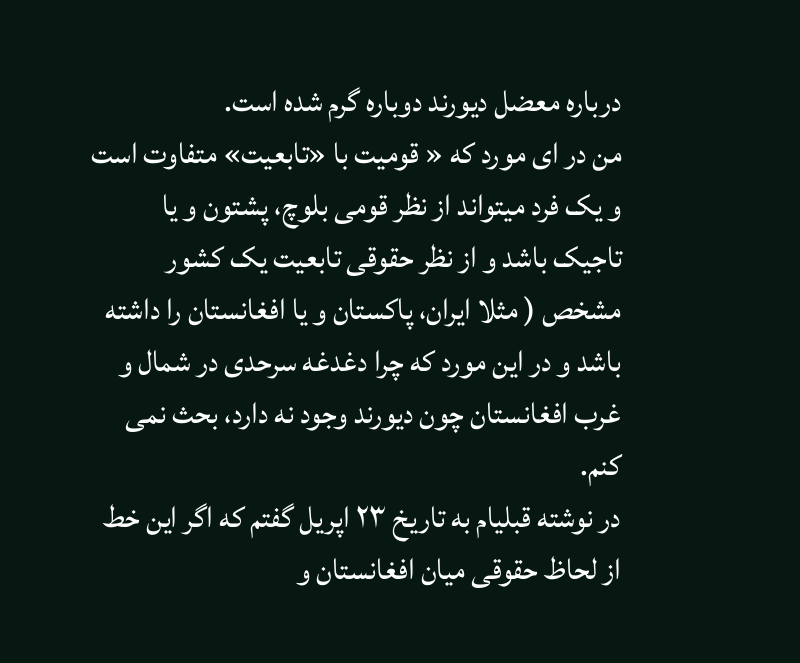درباره معضل دیورند دوباره گرم شده است.
من در ای مورد که « قومیت با «تابعیت» متفاوت است و یک فرد میتواند از نظر قومی بلوچ، پشتون و یا تاجیک باشد و از نظر حقوقی تابعیت یک کشور مشخص ( مثلا ایران، پاکستان و یا افغانستان را داشته باشد و در این مورد که چرا دغدغه سرحدی در شمال و غرب افغانستان چون دیورند وجود نه دارد، بحث نمی کنم.
در نوشته قبلیام به تاریخ ۲۳ اپریل گفتم که اگر این خط از لحاظ حقوقی میان افغانستان و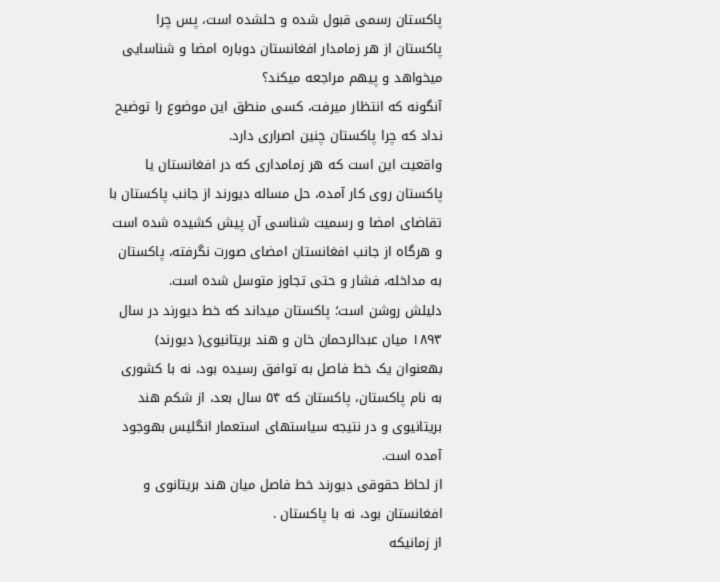پاکستان رسمی قبول شده و حلشده است، پس چرا پاکستان از هر زمامدار افغانستان دوباره امضا و شناسایی میخواهد و پیهم مراجعه میکند؟
آنگونه که انتظار میرفت، کسی منطق این موضوع را توضیح نداد که چرا پاکستان چنین اصراری دارد.
واقعیت این است که هر زمامداری که در افغانستان یا پاکستان روی کار آمده، حل مساله دیورند از جانب پاکستان با تقاضای امضا و رسمیت شناسی آن پیش کشیده شده است و هرگاه از جانب افغانستان امضای صورت نگرفته، پاکستان به مداخله، فشار و حتی تجاوز متوسل شده است.
دلیلش روشن است؛ پاکستان میداند که خط دیورند در سال ۱۸۹۳ میان عبدالرحمان خان و هند بریتانیوی( دیورند) بهعنوان یک خط فاصل به توافق رسیده بود، نه با کشوری به نام پاکستان، پاکستان که ۵۴ سال بعد، از شکم هند بریتانیوی و در نتیجه سیاستهای استعمار انگلیس بهوجود آمده است.
از لحاظ حقوقی دیورند خط فاصل میان هند بریتانوی و افغانستان بود، نه با پاکستان .
از زمانیکه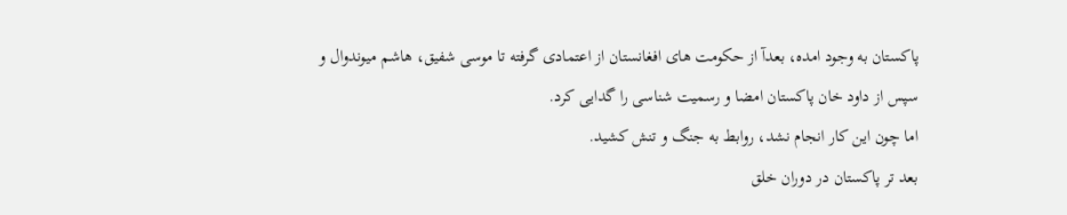پاکستان به وجود امده، بعدآ از حکومت های افغانستان از اعتمادی گرفته تا موسی شفیق، هاشم میوندوال و سپس از داود خان پاکستان امضا و رسمیت شناسی را گدایی کرد.
اما چون این کار انجام نشد، روابط به جنگ و تنش کشید.
بعد تر پاکستان در دوران خلق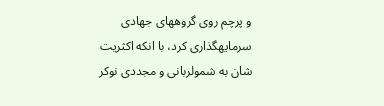و پرچم روی گروههای جهادی سرمایهگذاری کرد، با انکه اکثریت شان به شمولربانی و مجددی نوکر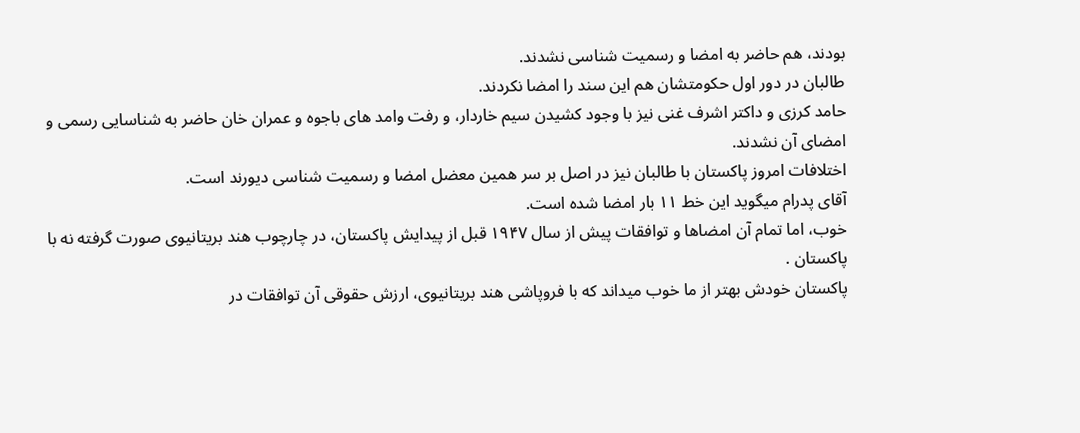بودند، هم حاضر به امضا و رسمیت شناسی نشدند.
طالبان در دور اول حکومتشان هم این سند را امضا نکردند.
حامد کرزی و داکتر اشرف غنی نیز با وجود کشیدن سیم خاردار، و رفت وامد های باجوه و عمران خان حاضر به شناسایی رسمی و امضای آن نشدند.
اختلافات امروز پاکستان با طالبان نیز در اصل بر سر همین معضل امضا و رسمیت شناسی دیورند است.
آقای پدرام میگوید این خط ۱۱ بار امضا شده است.
خوب، اما تمام آن امضاها و توافقات پیش از سال ۱۹۴۷ قبل از پیدایش پاکستان، در چارچوب هند بریتانیوی صورت گرفته نه با پاکستان .
پاکستان خودش بهتر از ما خوب میداند که با فروپاشی هند بریتانیوی، ارزش حقوقی آن توافقات در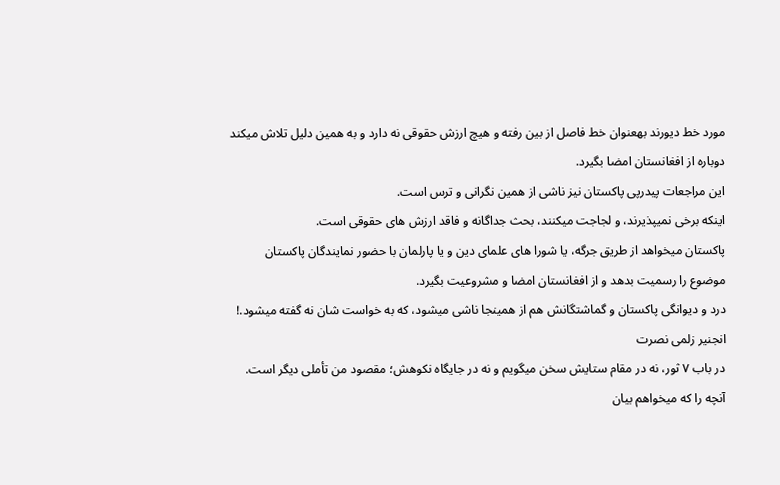مورد خط دیورند بهعنوان خط فاصل از بین رفته و هیچ ارزش حقوقی نه دارد و به همین دلیل تلاش میکند دوباره از افغانستان امضا بگیرد.
این مراجعات پیدرپی پاکستان نیز ناشی از همین نگرانی و ترس است.
اینکه برخی نمیپذیرند، و لجاجت میکنند، بحث جداگانه و فاقد ارزش های حقوقی است.
پاکستان میخواهد از طریق جرگه، یا شورا های علمای دین و یا پارلمان با حضور نمایندگان پاکستان موضوع را رسمیت بدهد و از افغانستان امضا و مشروعیت بگیرد.
درد و دیوانگی پاکستان و گماشتگانش هم از همینجا ناشی میشود، که به خواست شان نه گفته میشود.!
انجنیر زلمی نصرت
در باب ۷ ثور، نه در مقام ستایش سخن میگویم و نه در جایگاه نکوهش؛ مقصود من تأملی دیگر است.
آنچه را که میخواهم بیان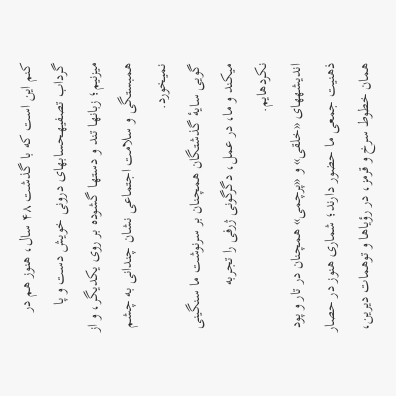کنم این است که با گذشت ۴۸ سال، هنوز هم در گرداب تصفیهحسابهای درونی خویش دست و پا میزنیم؛ زبانها تند و دستها گشوده بر روی یکدیگر، و از همبستگی و سلامت اجتماعی نشان چندانی به چشم نمیخورد.
گویی سایهٔ گذشتگان همچنان بر سرنوشت ما سنگینی میکند و ما، در عمل، دگرگونی ژرفی را تجربه نکردهایم.
اندیشههای «خلقی» و «پرچمی» همچنان در تار و پود ذهنیت جمعی ما حضور دارند؛ شماری هنوز در حصار همان خطوط سرخ و قرمز، در رؤیاها و توهمات دیرین،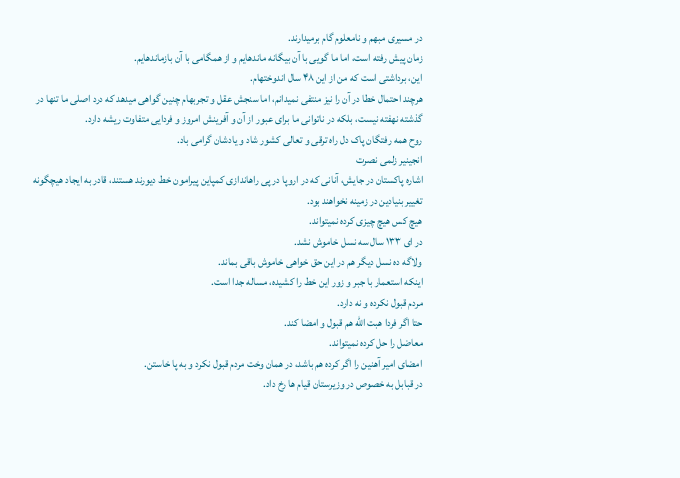در مسیری مبهم و نامعلوم گام برمیدارند.
زمان پیش رفته است، اما ما گویی با آن بیگانه ماندهایم و از همگامی با آن بازماندهایم.
این، برداشتی است که من از این ۴۸ سال اندوختهام.
هرچند احتمال خطا در آن را نیز منتفی نمیدانم، اما سنجش عقل و تجربهام چنین گواهی میدهد که درد اصلی ما تنها در گذشته نهفته نیست، بلکه در ناتوانی ما برای عبور از آن و آفرینش امروز و فردایی متفاوت ریشه دارد.
روح همه رفتگان پاک دل راه ترقی و تعالی کشور شاد و یادشان گرامی باد.
انجینیر زلمی نصرت
اشاره پاکستان در جایش، آنانی که در اروپا در پی راهاندازی کمپاین پیرامون خط دیورند هستند، قادر به ایجاد هیچگونه تغییر بنیادین در زمینه نخواهند بود.
هیچ کس هیچ چیزی کرده نمیتواند.
در ای ۱۳۳ سال سه نسل خاموش نشد.
ولاگه ده نسل دیگر هم در این حق خواهی خاموش باقی بماند.
اینکه استعمار با جبر و زور این خط را کشیده، مساله جدا است.
مردم قبول نکرده و نه دارد.
حتا اگر فردا هبت الله هم قبول و امضا کند.
معاضل را حل کرده نمیتواند.
امضای امیر آهنین را اگر کرده هم باشد، در همان وخت مردم قبول نکرد و به پا خاستن.
در قبابل به خصوص در وزیرستان قیام ها رخ داد.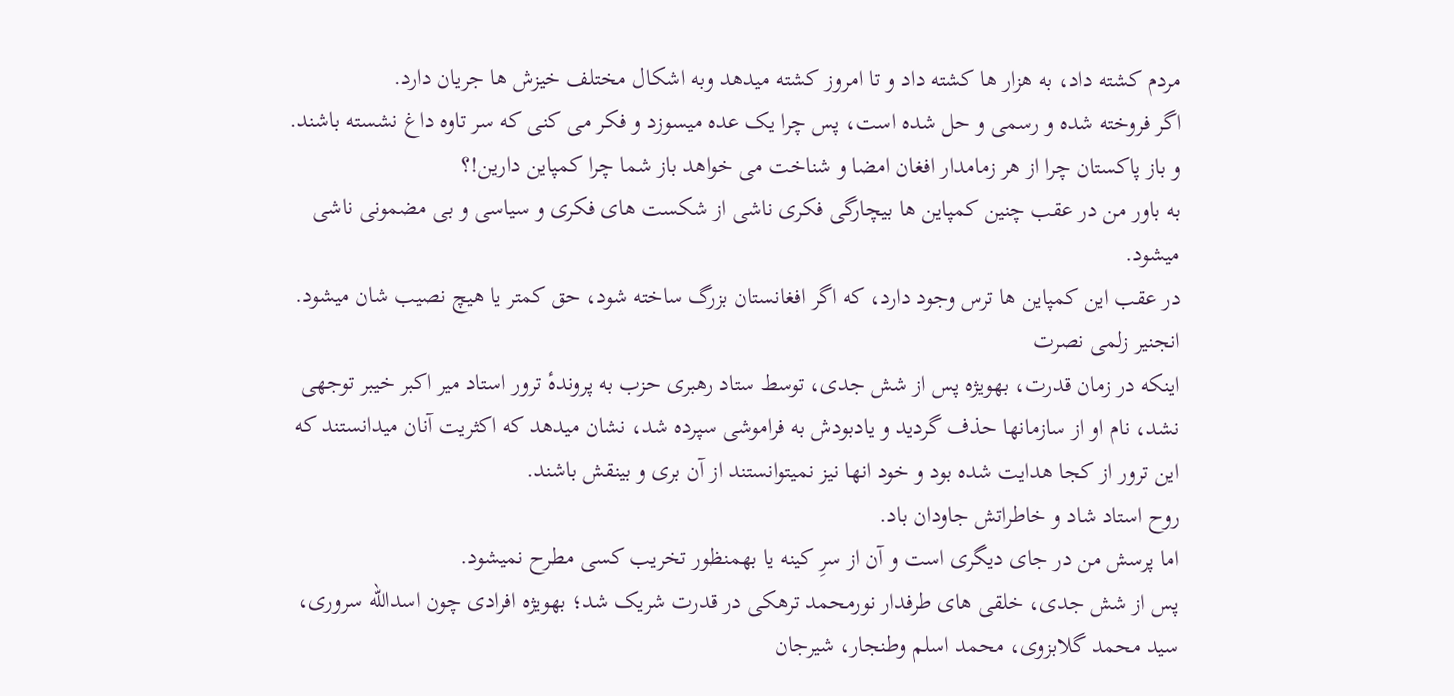مردم کشته داد، به هزار ها کشته داد و تا امروز کشته میدهد وبه اشکال مختلف خیزش ها جریان دارد.
اگر فروخته شده و رسمی و حل شده است، پس چرا یک عده میسوزد و فکر می کنی که سر تاوه داغ نشسته باشند.
و باز پاکستان چرا از هر زمامدار افغان امضا و شناخت می خواهد باز شما چرا کمپاین دارین!؟
به باور من در عقب چنین کمپاین ها بیچارگی فکری ناشی از شکست های فکری و سیاسی و بی مضمونی ناشی میشود.
در عقب این کمپاین ها ترس وجود دارد، که اگر افغانستان بزرگ ساخته شود، حق کمتر یا هیچ نصیب شان میشود.
انجنیر زلمی نصرت
اینکه در زمان قدرت، بهویژه پس از شش جدی، توسط ستاد رهبری حزب به پروندهٔ ترور استاد میر اکبر خیبر توجهی نشد، نام او از سازمانها حذف گردید و یادبودش به فراموشی سپرده شد، نشان میدهد که اکثریت آنان میدانستند که این ترور از کجا هدایت شده بود و خود انها نیز نمیتوانستند از آن بری و بینقش باشند.
روح استاد شاد و خاطراتش جاودان باد.
اما پرسش من در جای دیگری است و آن از سرِ کینه یا بهمنظور تخریب کسی مطرح نمیشود.
پس از شش جدی، خلقی های طرفدار نورمحمد ترهکی در قدرت شریک شد؛ بهویژه افرادی چون اسدالله سروری، سید محمد گلابزوی، محمد اسلم وطنجار، شیرجان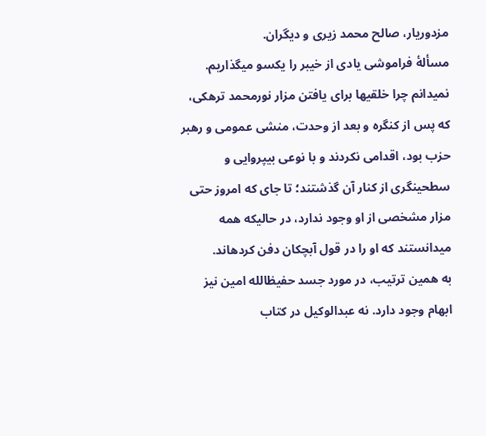مزدوریار، صالح محمد زیری و دیگران.
مسألهٔ فراموشی یادی از خیبر را یکسو میگذاریم.
نمیدانم چرا خلقیها برای یافتن مزار نورمحمد ترهکی، که پس از کنگره و بعد از وحدت، منشی عمومی و رهبر حزب بود، اقدامی نکردند و با نوعی بیپروایی و سطحینگری از کنار آن گذشتند؛ تا جای که امروز حتی مزار مشخصی از او وجود ندارد، در حالیکه همه میدانستند که او را در قول آبچکان دفن کردهاند.
به همین ترتیب، در مورد جسد حفیظالله امین نیز ابهام وجود دارد. نه عبدالوکیل در کتاب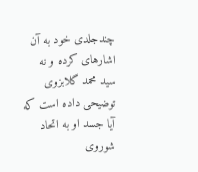چندجلدی خود به آن اشارهای کرده و نه سید محمد گلابزوی توضیحی داده است که آیا جسد او به اتحاد شوروی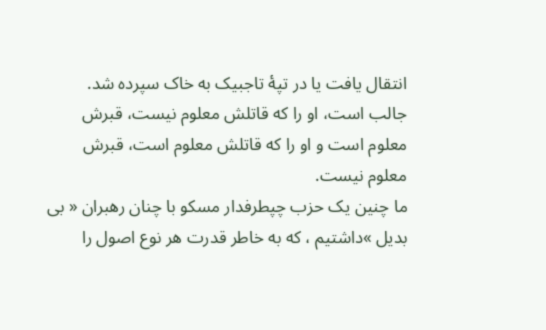انتقال یافت یا در تپهٔ تاجبیک به خاک سپرده شد.
جالب است، او را که قاتلش معلوم نیست، قبرش معلوم است و او را که قاتلش معلوم است، قبرش معلوم نیست.
ما چنین یک حزب چپطرفدار مسکو با چنان رهبران « بی بدیل »داشتیم ، که به خاطر قدرت هر نوع اصول را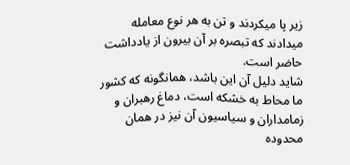زیر پا میکردند و تن به هر نوع معامله میدادند که تبصره بر آن بیرون از یادداشت حاضر است.
شاید دلیل آن این باشد، همانگونه که کشور ما محاط به خشکه است، دماغ رهبران و زمامداران و سیاسیون آن نیز در همان محدوده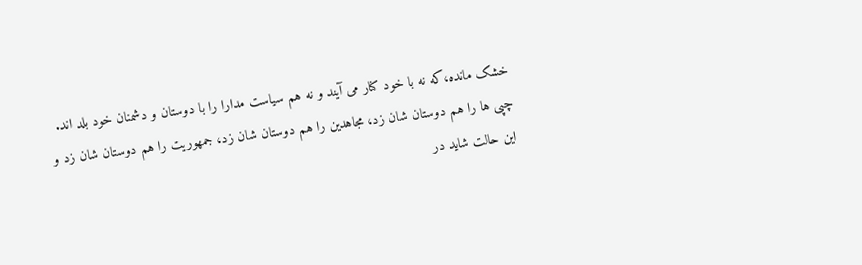خشک مانده،که نه با خود کنار می آیند و نه هم سیاست مدارا را با دوستان و دشمنان خود بلد اند.
چپی ها را هم دوستان شان زد، مجاهدین را هم دوستان شان زد، جمهوریت را هم دوستان شان زد و این حالت شاید در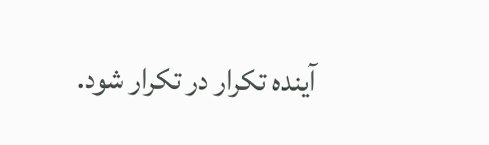آینده تکرار در تکرار شود.